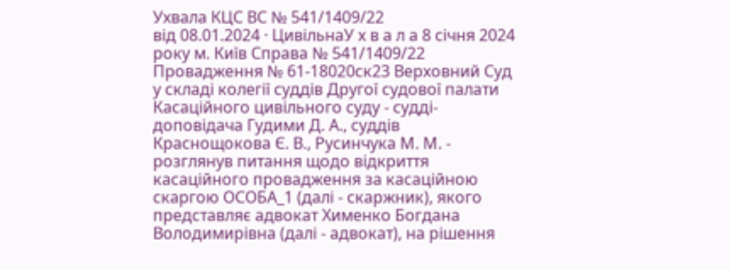Ухвала КЦС ВС № 541/1409/22
від 08.01.2024 · ЦивільнаУ х в а л а 8 січня 2024 року м. Київ Справа № 541/1409/22 Провадження № 61-18020ск23 Верховний Суд у складі колегії суддів Другої судової палати Касаційного цивільного суду - судді-доповідача Гудими Д. А., суддів Краснощокова Є. В., Русинчука М. М. - розглянув питання щодо відкриття касаційного провадження за касаційною скаргою ОСОБА_1 (далі - скаржник), якого представляє адвокат Хименко Богдана Володимирівна (далі - адвокат), на рішення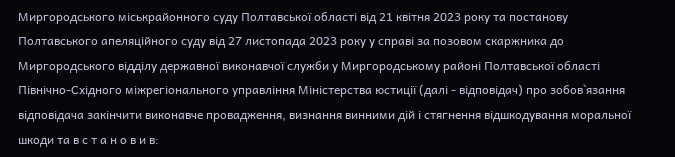Миргородського міськрайонного суду Полтавської області від 21 квітня 2023 року та постанову Полтавського апеляційного суду від 27 листопада 2023 року у справі за позовом скаржника до Миргородського відділу державної виконавчої служби у Миргородському районі Полтавської області Північно-Східного міжрегіонального управління Міністерства юстиції (далі - відповідач) про зобов`язання відповідача закінчити виконавче провадження, визнання винними дій і стягнення відшкодування моральної шкоди та в с т а н о в и в: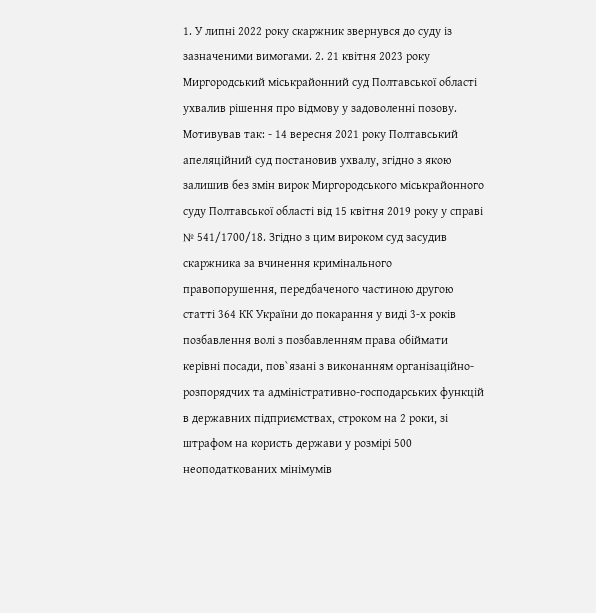1. У липні 2022 року скаржник звернувся до суду із зазначеними вимогами. 2. 21 квітня 2023 року Миргородський міськрайонний суд Полтавської області ухвалив рішення про відмову у задоволенні позову. Мотивував так: - 14 вересня 2021 року Полтавський апеляційний суд постановив ухвалу, згідно з якою залишив без змін вирок Миргородського міськрайонного суду Полтавської області від 15 квітня 2019 року у справі № 541/1700/18. Згідно з цим вироком суд засудив скаржника за вчинення кримінального правопорушення, передбаченого частиною другою статті 364 КК України до покарання у виді 3-х років позбавлення волі з позбавленням права обіймати керівні посади, пов`язані з виконанням організаційно-розпорядчих та адміністративно-господарських функцій в державних підприємствах, строком на 2 роки, зі штрафом на користь держави у розмірі 500 неоподаткованих мінімумів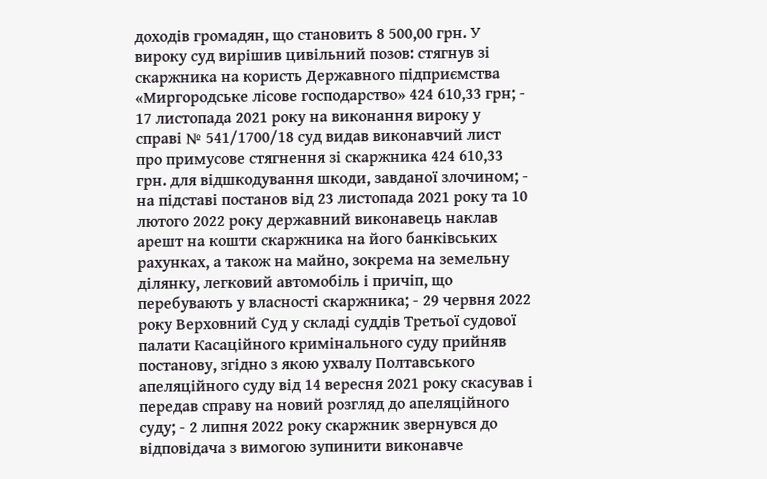доходів громадян, що становить 8 500,00 грн. У вироку суд вирішив цивільний позов: стягнув зі скаржника на користь Державного підприємства «Миргородське лісове господарство» 424 610,33 грн; - 17 листопада 2021 року на виконання вироку у справі № 541/1700/18 суд видав виконавчий лист про примусове стягнення зі скаржника 424 610,33 грн. для відшкодування шкоди, завданої злочином; - на підставі постанов від 23 листопада 2021 року та 10 лютого 2022 року державний виконавець наклав арешт на кошти скаржника на його банківських рахунках, а також на майно, зокрема на земельну ділянку, легковий автомобіль і причіп, що перебувають у власності скаржника; - 29 червня 2022 року Верховний Суд у складі суддів Третьої судової палати Касаційного кримінального суду прийняв постанову, згідно з якою ухвалу Полтавського апеляційного суду від 14 вересня 2021 року скасував і передав справу на новий розгляд до апеляційного суду; - 2 липня 2022 року скаржник звернувся до відповідача з вимогою зупинити виконавче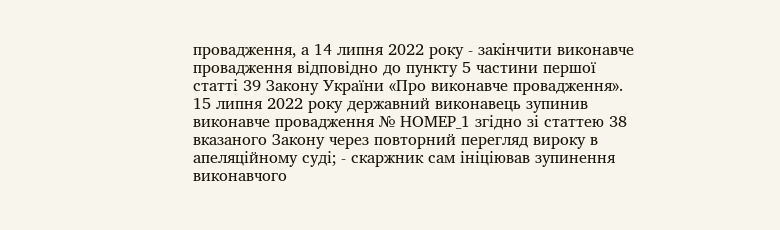провадження, а 14 липня 2022 року - закінчити виконавче провадження відповідно до пункту 5 частини першої статті 39 Закону України «Про виконавче провадження». 15 липня 2022 року державний виконавець зупинив виконавче провадження № НОМЕР_1 згідно зі статтею 38 вказаного Закону через повторний перегляд вироку в апеляційному суді; - скаржник сам ініціював зупинення виконавчого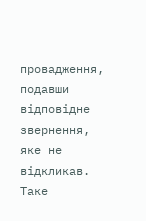провадження, подавши відповідне звернення, яке не відкликав. Таке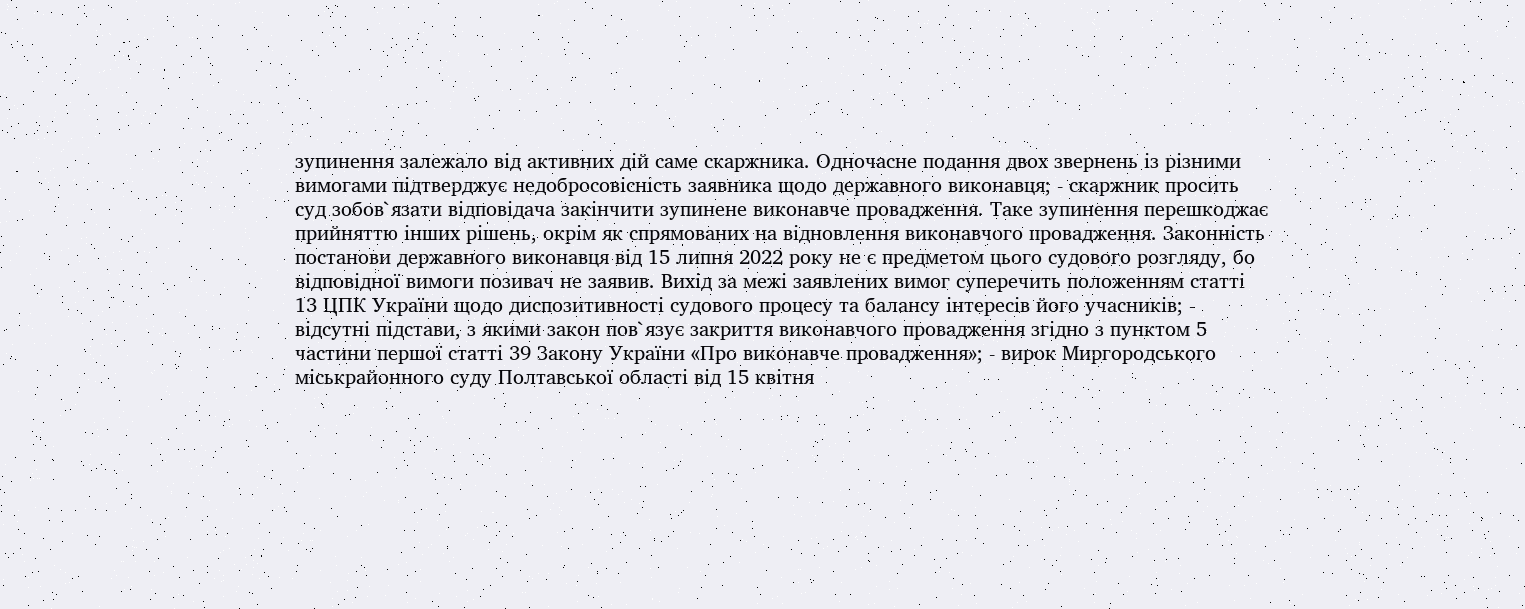зупинення залежало від активних дій саме скаржника. Одночасне подання двох звернень із різними вимогами підтверджує недобросовісність заявника щодо державного виконавця; - скаржник просить суд зобов`язати відповідача закінчити зупинене виконавче провадження. Таке зупинення перешкоджає прийняттю інших рішень, окрім як спрямованих на відновлення виконавчого провадження. Законність постанови державного виконавця від 15 липня 2022 року не є предметом цього судового розгляду, бо відповідної вимоги позивач не заявив. Вихід за межі заявлених вимог суперечить положенням статті 13 ЦПК України щодо диспозитивності судового процесу та балансу інтересів його учасників; - відсутні підстави, з якими закон пов`язує закриття виконавчого провадження згідно з пунктом 5 частини першої статті 39 Закону України «Про виконавче провадження»; - вирок Миргородського міськрайонного суду Полтавської області від 15 квітня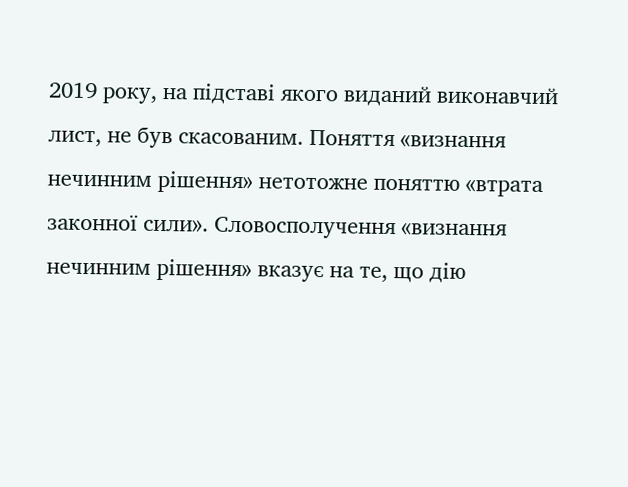2019 року, на підставі якого виданий виконавчий лист, не був скасованим. Поняття «визнання нечинним рішення» нетотожне поняттю «втрата законної сили». Словосполучення «визнання нечинним рішення» вказує на те, що дію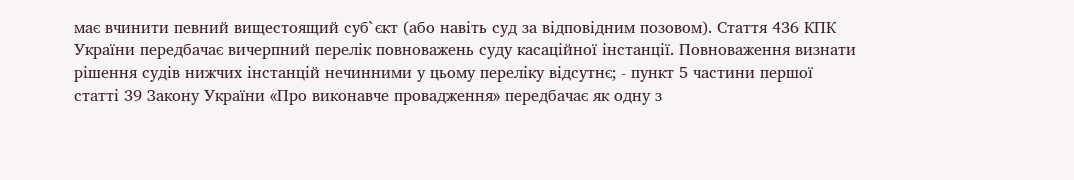має вчинити певний вищестоящий суб`єкт (або навіть суд за відповідним позовом). Стаття 436 КПК України передбачає вичерпний перелік повноважень суду касаційної інстанції. Повноваження визнати рішення судів нижчих інстанцій нечинними у цьому переліку відсутнє; - пункт 5 частини першої статті 39 Закону України «Про виконавче провадження» передбачає як одну з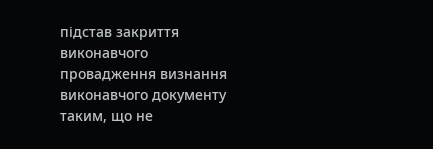підстав закриття виконавчого провадження визнання виконавчого документу таким, що не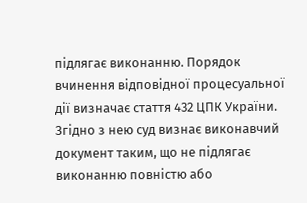підлягає виконанню. Порядок вчинення відповідної процесуальної дії визначає стаття 432 ЦПК України. Згідно з нею суд визнає виконавчий документ таким, що не підлягає виконанню повністю або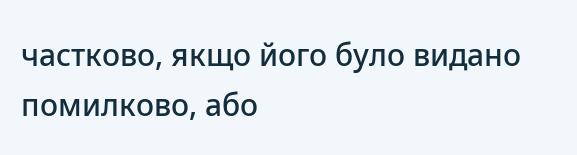частково, якщо його було видано помилково, або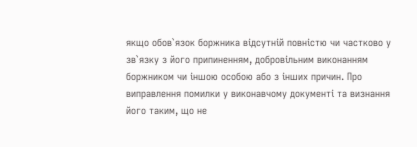якщо обов`язок боржника відсутній повністю чи частково у зв`язку з його припиненням, добровільним виконанням боржником чи іншою особою або з інших причин. Про виправлення помилки у виконавчому документі та визнання його таким, що не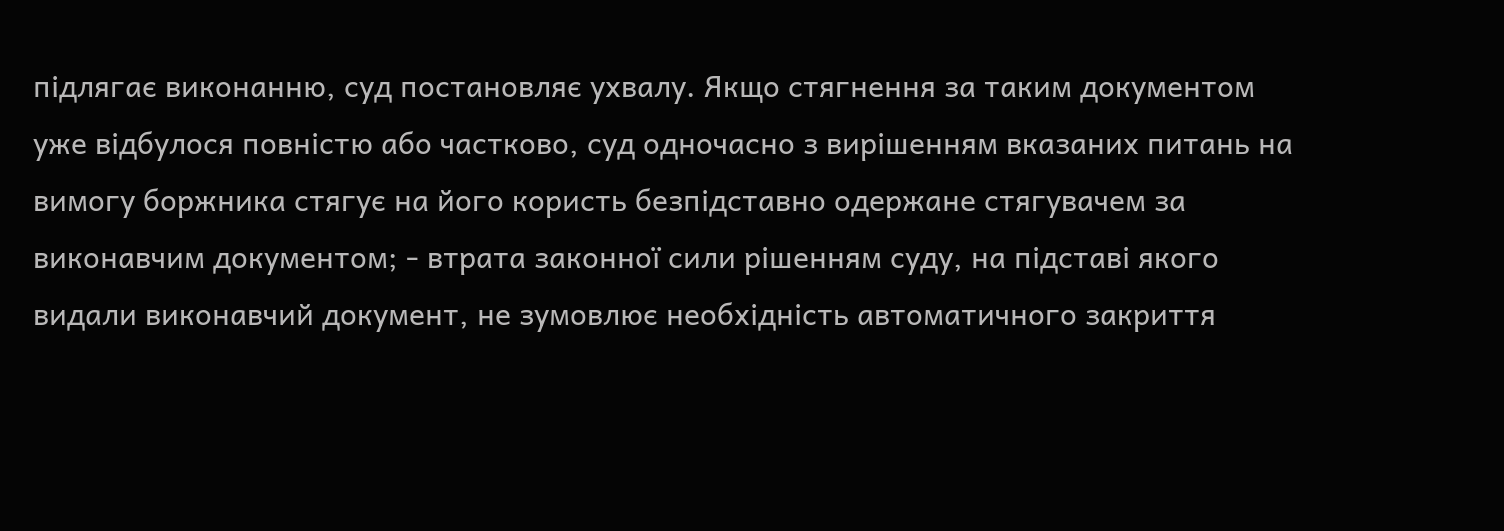підлягає виконанню, суд постановляє ухвалу. Якщо стягнення за таким документом уже відбулося повністю або частково, суд одночасно з вирішенням вказаних питань на вимогу боржника стягує на його користь безпідставно одержане стягувачем за виконавчим документом; - втрата законної сили рішенням суду, на підставі якого видали виконавчий документ, не зумовлює необхідність автоматичного закриття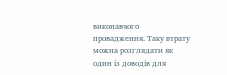виконавчого провадження. Таку втрату можна розглядати як один із доводів для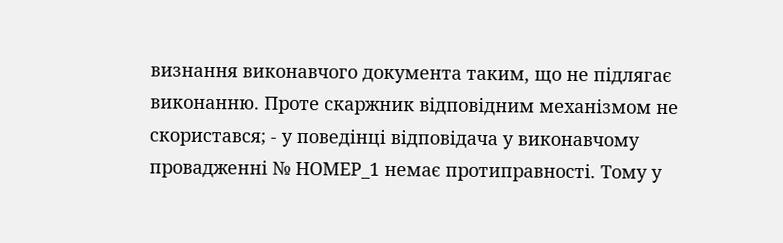визнання виконавчого документа таким, що не підлягає виконанню. Проте скаржник відповідним механізмом не скористався; - у поведінці відповідача у виконавчому провадженні № НОМЕР_1 немає протиправності. Тому у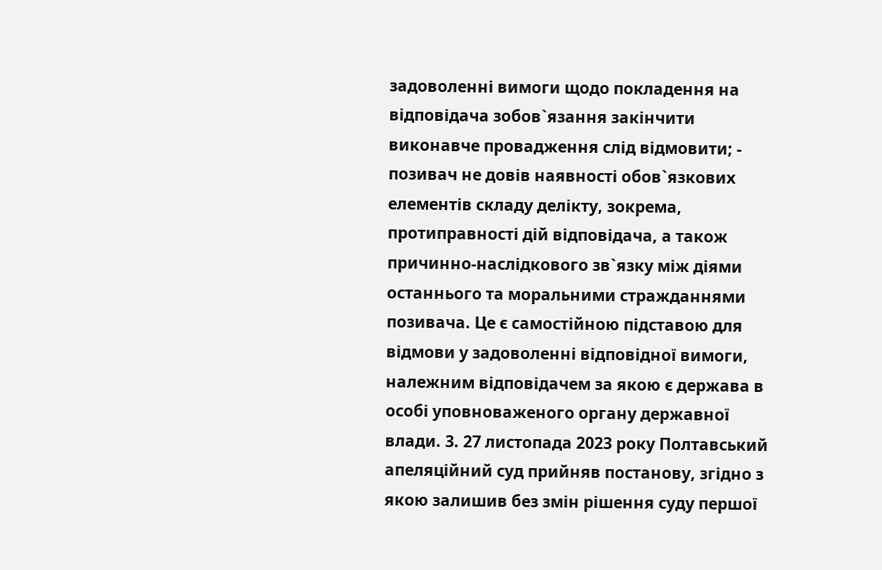задоволенні вимоги щодо покладення на відповідача зобов`язання закінчити виконавче провадження слід відмовити; - позивач не довів наявності обов`язкових елементів складу делікту, зокрема, протиправності дій відповідача, а також причинно-наслідкового зв`язку між діями останнього та моральними стражданнями позивача. Це є самостійною підставою для відмови у задоволенні відповідної вимоги, належним відповідачем за якою є держава в особі уповноваженого органу державної влади. 3. 27 листопада 2023 року Полтавський апеляційний суд прийняв постанову, згідно з якою залишив без змін рішення суду першої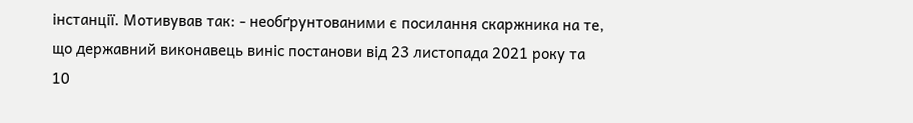інстанції. Мотивував так: - необґрунтованими є посилання скаржника на те, що державний виконавець виніс постанови від 23 листопада 2021 року та 10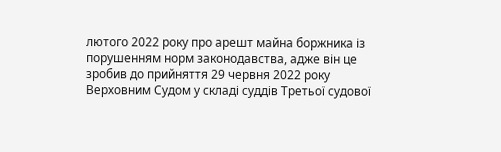лютого 2022 року про арешт майна боржника із порушенням норм законодавства, адже він це зробив до прийняття 29 червня 2022 року Верховним Судом у складі суддів Третьої судової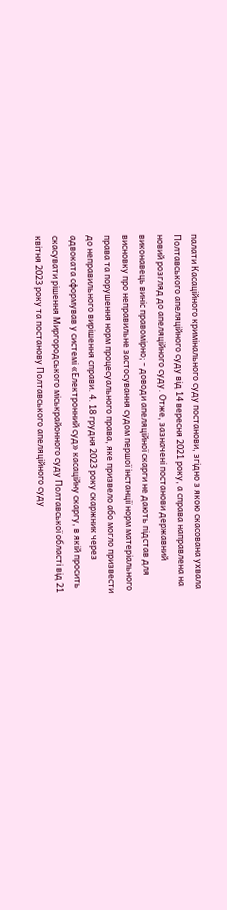палати Касаційного кримінального суду постанови, згідно з якою скасована ухвала Полтавського апеляційного суду від 14 вересня 2021 року, а справа направлена на новий розгляд до апеляційного суду. Отже, зазначені постанови державний виконавець виніс правомірно; - доводи апеляційної скарги не дають підстав для висновку про неправильне застосування судом першої інстанції норм матеріального права та порушення норм процесуального права, яке призвело або могло призвести до неправильного вирішення справи. 4. 18 грудня 2023 року скаржник через адвоката сформував у системі «Електронний суд» касаційну скаргу, в якій просить скасувати рішення Миргородського міськрайонного суду Полтавської області від 21 квітня 2023 року та постанову Полтавського апеляційного суду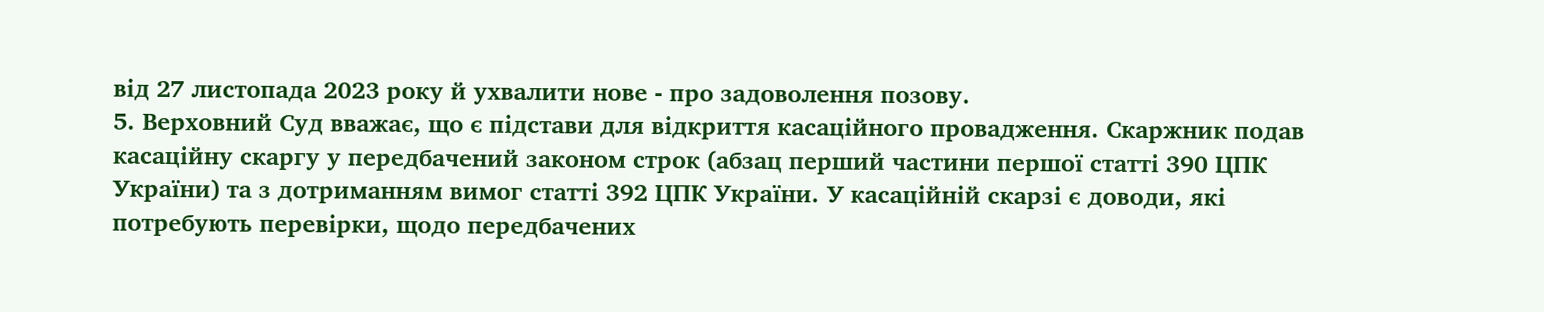від 27 листопада 2023 року й ухвалити нове - про задоволення позову.
5. Верховний Суд вважає, що є підстави для відкриття касаційного провадження. Скаржник подав касаційну скаргу у передбачений законом строк (абзац перший частини першої статті 390 ЦПК України) та з дотриманням вимог статті 392 ЦПК України. У касаційній скарзі є доводи, які потребують перевірки, щодо передбачених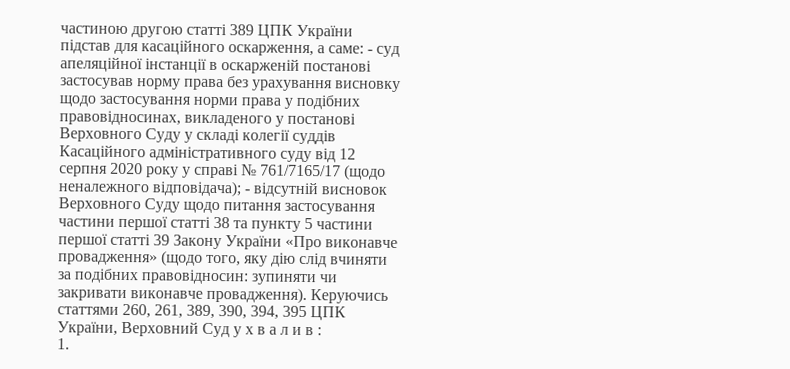частиною другою статті 389 ЦПК України підстав для касаційного оскарження, а саме: - суд апеляційної інстанції в оскарженій постанові застосував норму права без урахування висновку щодо застосування норми права у подібних правовідносинах, викладеного у постанові Верховного Суду у складі колегії суддів Касаційного адміністративного суду від 12 серпня 2020 року у справі № 761/7165/17 (щодо неналежного відповідача); - відсутній висновок Верховного Суду щодо питання застосування частини першої статті 38 та пункту 5 частини першої статті 39 Закону України «Про виконавче провадження» (щодо того, яку дію слід вчиняти за подібних правовідносин: зупиняти чи закривати виконавче провадження). Керуючись статтями 260, 261, 389, 390, 394, 395 ЦПК України, Верховний Суд у х в а л и в :
1.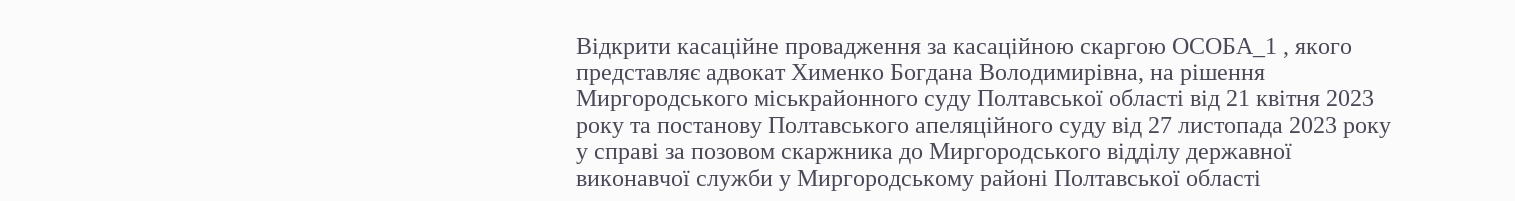Відкрити касаційне провадження за касаційною скаргою ОСОБА_1 , якого представляє адвокат Хименко Богдана Володимирівна, на рішення Миргородського міськрайонного суду Полтавської області від 21 квітня 2023 року та постанову Полтавського апеляційного суду від 27 листопада 2023 року у справі за позовом скаржника до Миргородського відділу державної виконавчої служби у Миргородському районі Полтавської області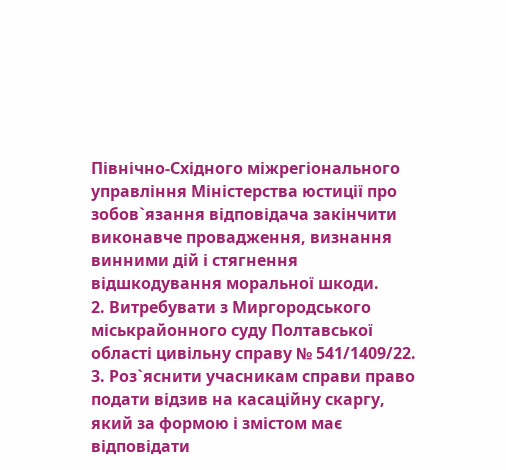Північно-Східного міжрегіонального управління Міністерства юстиції про зобов`язання відповідача закінчити виконавче провадження, визнання винними дій і стягнення відшкодування моральної шкоди.
2. Витребувати з Миргородського міськрайонного суду Полтавської області цивільну справу № 541/1409/22.
3. Роз`яснити учасникам справи право подати відзив на касаційну скаргу, який за формою і змістом має відповідати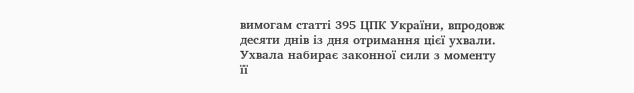вимогам статті 395 ЦПК України, впродовж десяти днів із дня отримання цієї ухвали. Ухвала набирає законної сили з моменту її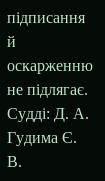підписання й оскарженню не підлягає. Судді: Д. А. Гудима Є. В.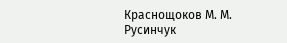Краснощоков М. М. Русинчук